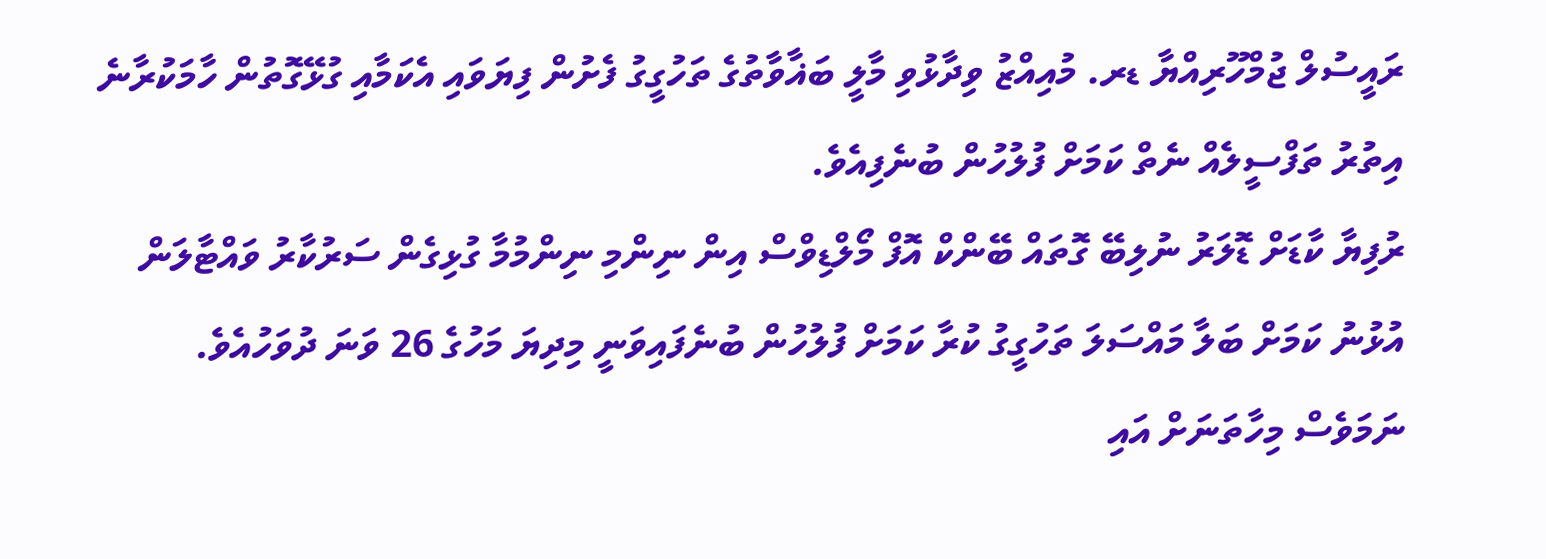ރައީސުލް ޖުމްހޫރިއްޔާ ޑރ. މުއިއްޒު ވިދާޅުވި މާލީ ބަޣާވާތުގެ ތަހުގީގު ފެށުން ފިޔަވައި އެކަމާއި ގުޅޭގޮތުން ހާމަކުރާނެ އިތުރު ތަފްސީލެއް ނެތް ކަމަށް ފުލުހުން ބުނެފިއެވެ.
ރުފިޔާ ކާޑަށް ޑޮލަރު ނުލިބޭ ގޮތައް ބޭންކް އޮފް މޯލްޑިވްސް އިން ނިންމި ނިންމުމާ ގުޅިގެން ސަރުކާރު ވައްޓާލަން އުޅުނު ކަމަށް ބަލާ މައްސަލަ ތަހުގީގު ކުރާ ކަމަށް ފުލުހުން ބުނެފައިވަނީ މިދިޔަ މަހުގެ 26 ވަނަ ދުވަހުއެވެ.
ނަމަވެސް މިހާތަނަށް އައި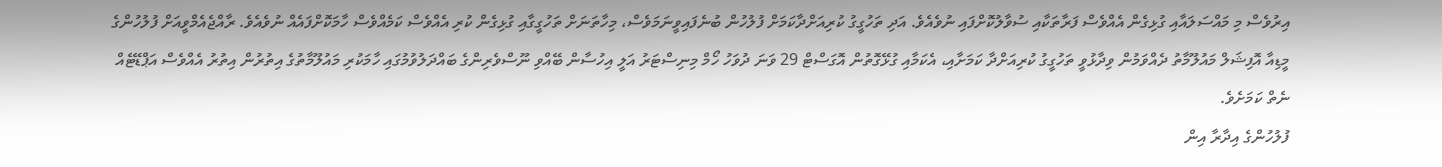އިރުވެސް މި މައްސަލައާއި ގުޅިގެން އެއްވެސް ފަރާތަކާއި ސުވާލުކޮށްފައި ނުވެއެވެ. އަދި ތަހުގީގު ކުރިއަށްދާކަމަށް ފުލުހުން ބުނެފައިވީނަމަވެސް، މިހާތަނަށް ތަހުގީގާއި ގުޅިގެން ކުރި އެއްވެސް ކަމެއްވެސް ހާމަކޮށްފައެއް ނުވެއެވެ. ރާއްޖެއެމްވީއަށް ފުލުހުންގެ މީޑިއާ އޮފިޝަލް މައުލޫމާތު ދެއްވަމުން ވިދާޅުވީ ތަހުގީގު ކުރިއަށްދާ ކަމަށާއި، އެކަމާއި ގުޅޭގޮތުން އޮގަސްޓް 29 ވަނަ ދުވަހު ހޯމް މިނިސްޓަރު އަލީ އިހުސާން ބޭއްވި ނޫސްވެރިންގެ ބައްދަލުވުމުގައި ހާމަކުރި މައުލޫމާތުގެ އިތުރުން އިތުރު އެއްވެސް އަޕްޑޭޓެއް ނެތް ކަމަށެވެ.
ފުލުހުންގެ އިދާރާ އިން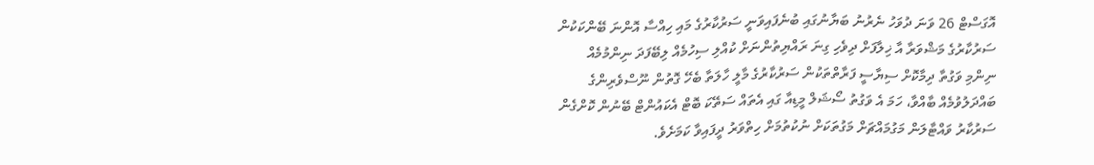އޮގަސްޓް 26 ވަނަ ދުވަހު ނެރުނު ބަޔާނުގައި ބުނެފައިވަނީ ސަރުކާރުގެ މައި ހިއްސާ އޮންނަ ބޭންކަކުން ސަރުކާރުގެ މަޝްވަރާ އާ ޚިލާފަށް ދިވެހި ގިނަ ރައްޔިތުންނަށް ކުއްލި ސިހުމެއް ލިބޭފަދަ ނިންމުމެއް ނިންމި ވަގުތާ ދިމާކޮށް ސިޔާސީ ފަރާތްތަކުން ސަރުކާރުގެ މާލީ ހާލަތާ ބެހޭ ގޮތުން ނޫސްވެރިންގެ ބައްދަލުވުމެއް ބާއްވާ، ހަމަ އެ ވަގުތު ސޯޝަލް މީޑިއާ ގައި އެތައް ސަތޭކަ ބޮޓް އެކައުންޓް ބޭނުން ކޮށްގެން ސަރުކާރު ވައްޓާލަން މަގުމައްޗަށް މަގުތަކަށް ނުކުތުމަށް ހިތްވަރު ދީފައިވާ ކަމަށެވެ.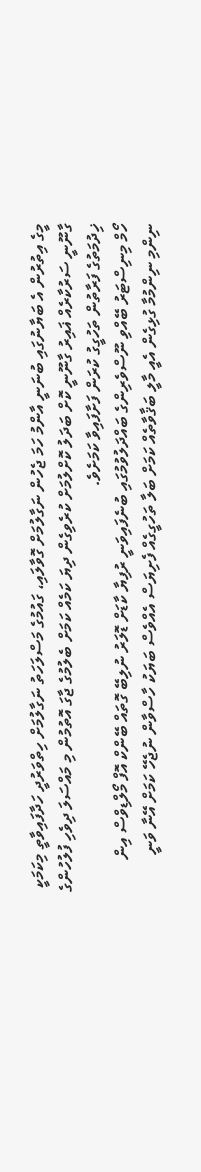މީގެ އިތުރުން އެ ބަޔާނުގައި ބުނަނީ އާންމު ހަމަ ޖެހުން ނަގާލުމަށް ގޮވާލައި، ގައުމުގެ މަސްލަހަތު ނަގާލުމަށް ހިތްވަރުދީ ހަދާފައިވާތީ މިކަމަކީ ގާނޫނީ ސަރުކާރެއް ޣައިރު ގާނޫނީ ކޮށް ބަދަލު ކޮށްލުމަށް ކުރެވިގެން ދިޔަ ކަމެއް ކަމަށް ބެލުމުގެ ޖާގަ އޮތުމުން މި މައްސަލަ ދިވެހި ފުލުހުންގެ ޚިދުމަތުގެ ފަރާތުން ތަހުގީގު ކުރަން ފަށާފައިވާ ކަމަށެވެ.
ހޯމް މިނިސްޓަރު ބޭއްވި ނޫސްވެރިންގެ ބައްދަލުވުމުގައި ބުނެފައިވަނީ ރުފިޔާ ކާޑަށް ޑޮލަރު ނުލިބޭ ގޮތައް ބޭންކް އޮފް މޯލްޑިވްސް އިން ނިންމި ނިންމުމާ ގުޅިގެން އެއީ މާލީ ބަޤާވާތެއް ކަމަށް ބަލާ ތަހުގީގެއް ފެށިޔަސް އެއްވެސް ބަޔަކު ހާސްވާން ނުޖެހޭ ކަމަށް އޭނާ ވަނީ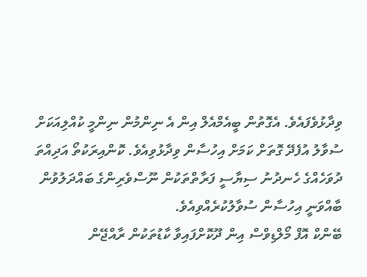ވިދާޅުވެފައެވެ. އެގޮތުން ބީއެމްއެލް އިން އެ ނިންމުން ނިންމީ ކުއްލިއަކަށް ސުވާލު އުފެދޭ ގޮތަށް ކަމަށް އިހުސާން ވިދާޅުވިއެވެ. ކޮންއިރަކުތޯ އަދިއްތަ ދުވަހެއްގެ ހެނދުނު ސިޔާސީ ފަރާތްތަކުން ނޫސްވެރިންގެ ބައްދަލުވުން ބާއްވަނީ އިހުސާން ސުވާލުކުރެއްވިއެވެ.
ބޭންކް އޮފް މޯލްޑިވްސް އިން ދޫކޮށްފައިވާ ކާޑުތަކުން ރާއްޖޭން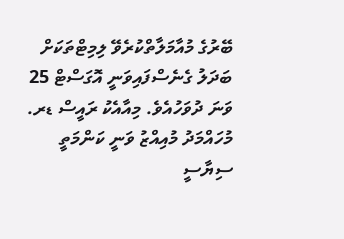ބޭރުގެ މުއާމަލާތްކުރެވޭ ލިމިޓްތަކަށް ބަދަލު ގެނެސްފައިވަނީ އޮގަސްޓް 25 ވަނަ ދުވަހުއެވެ. މިއާއެކު ރައީސް ޑރ. މުހައްމަދު މުއިއްޒު ވަނީ ކަންމަތީ ސިޔާސީ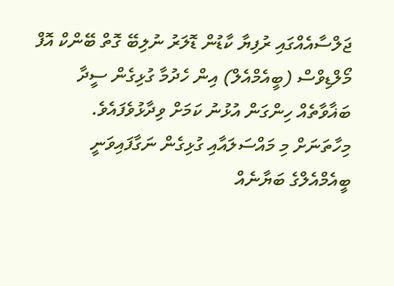ޖަލްސާއެއްގައި ރުފިޔާ ކާޑުން ޑޮލަރު ނުލިބޭ ގޮތް ބޭންކް އޮފް މޯލްޑިވްސް (ބީއެމްއެލް) އިން ހެދުމާ ގުޅިގެން ސީދާ ބަޣާވާތެއް ހިންގަން އުޅުނު ކަމަށް ވިދާޅުވެފައެވެ.
މިހާތަނަށް މި މައްސަލައާއި ގުޅިގެން ނަގާފައިވަނީ ބީއެމްއެލްގެ ބަޔާނެއް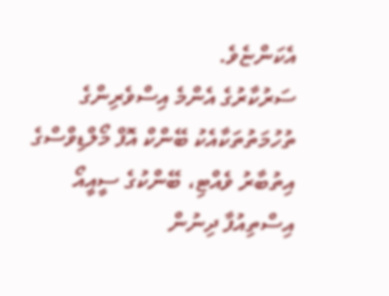އެކަންޏެވެ.
ސަރުކާރުގެ އެންމެ އިސްވެރިންގެ ތުހުމަތުތަކާއެކު ބޭންކް އޮފް މޯލްޑިވްސްގެ އިތުބާރު ވެއްޓި، ބޭންކުގެ ސީއީއޯ އިސްތިއުފާ ދިނުން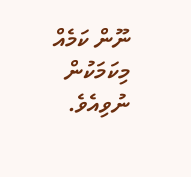ނޫން ކަމެއް މިކަމަކުން ނުވިއެވެ.